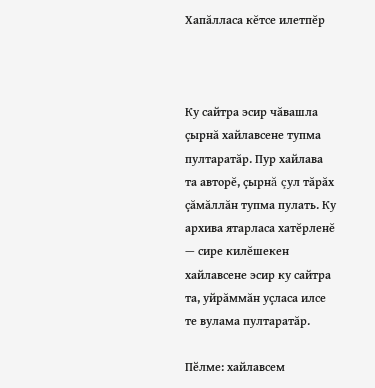Хапăлласа кĕтсе илетпĕр



Ку сайтра эсир чăвашла çырнă хайлавсене тупма пултаратăр. Пур хайлава та авторĕ, çырнă çул тăрăх çăмăллăн тупма пулать. Ку архива ятарласа хатĕрленĕ — сире килĕшекен хайлавсене эсир ку сайтра та, уйрăммăн уçласа илсе те вулама пултаратăр.

Пӗлме: хайлавсем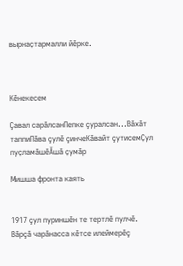вырнаҫтармалли йӗрке.



Кĕнекесем

Çавал сарăлсанПепке çуралсан...Вăхăт таппиПăва çулĕ çинчеКăвайт çутисемҪул пуҫламӑшӗӐшӑ ҫумӑр

Мишша фронта каять


1917 çул пуриншĕн те тертлĕ пулчĕ. Вăрçă чарăнасса кĕтсе илеймерĕç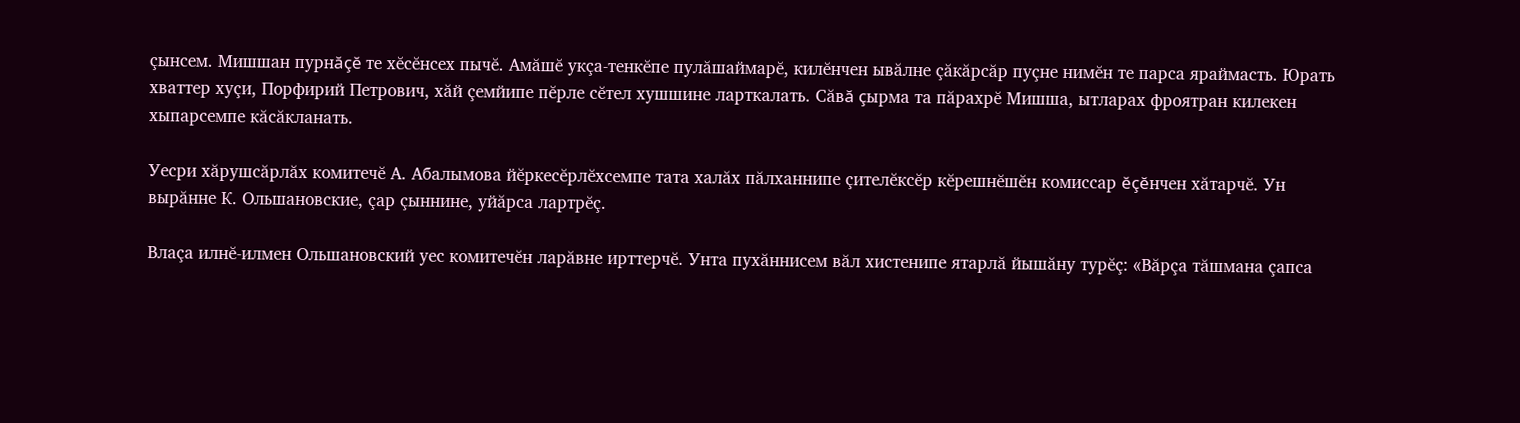çынсем. Мишшан пурнăçĕ те хĕсĕнсех пычĕ. Амăшĕ укçа-тенкĕпе пулăшаймарĕ, килĕнчен ывăлне çăкăрсăр пуçне нимĕн те парса яраймасть. Юрать хваттер хуçи, Порфирий Петрович, хăй çемйипе пĕрле сĕтел хушшине ларткалать. Сăвă çырма та пăрахрĕ Мишша, ытларах фроятран килекен хыпарсемпе кăсăкланать.

Уесри хăрушсăрлăх комитечĕ А. Абалымова йĕркесĕрлĕхсемпе тата халăх пăлханнипе çителĕксĕр кĕрешнĕшĕн комиссар ĕçĕнчен хăтарчĕ. Ун вырăнне К. Ольшановские, çар çыннине, уйăрса лартрĕç.

Влаçа илнĕ-илмен Ольшановский уес комитечĕн ларăвне ирттерчĕ. Унта пухăннисем вăл хистенипе ятарлă йышăну турĕç: «Вăрçа тăшмана çапса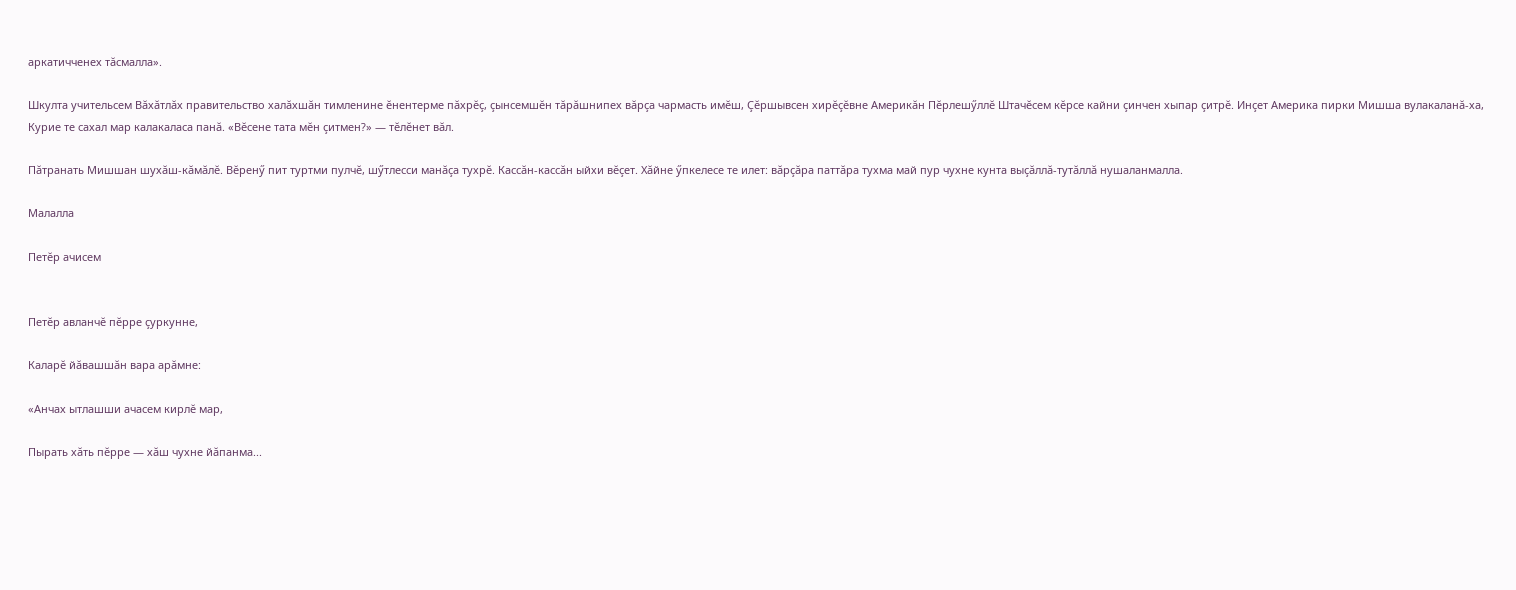аркатичченех тăсмалла».

Шкулта учительсем Вăхăтлăх правительство халăхшăн тимленине ĕнентерме пăхрĕç, çынсемшĕн тăрăшнипех вăрçа чармасть имĕш, Çĕршывсен хирĕçĕвне Америкăн Пĕрлешӳллĕ Штачĕсем кĕрсе кайни çинчен хыпар çитрĕ. Инçет Америка пирки Мишша вулакаланă-ха, Курие те сахал мар калакаласа панă. «Вĕсене тата мĕн çитмен?» — тĕлĕнет вăл.

Пăтранать Мишшан шухăш-кăмăлĕ. Вĕренӳ пит туртми пулчĕ, шӳтлесси манăçа тухрĕ. Кассăн-кассăн ыйхи вĕçет. Хăйне ӳпкелесе те илет: вăрçăра паттăра тухма май пур чухне кунта выçăллă-тутăллă нушаланмалла.

Малалла

Петĕр ачисем


Петĕр авланчĕ пĕрре çуркунне,

Каларĕ йăвашшăн вара арăмне:

«Анчах ытлашши ачасем кирлĕ мар,

Пырать хăть пĕрре — хăш чухне йăпанма...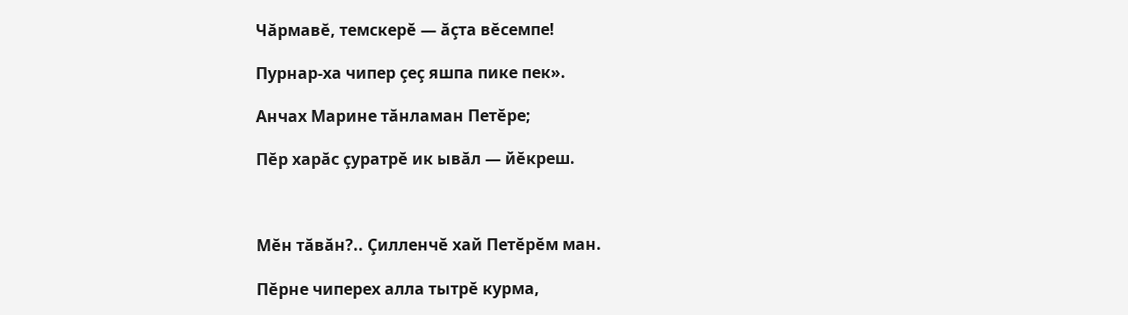Чăрмавĕ, темскерĕ — ăçта вĕсемпе!

Пурнар-ха чипер çеç яшпа пике пек».

Анчах Марине тăнламан Петĕре;

Пĕр харăс çуратрĕ ик ывăл — йĕкреш.



Мĕн тăвăн?.. Çилленчĕ хай Петĕрĕм ман.

Пĕрне чиперех алла тытрĕ курма,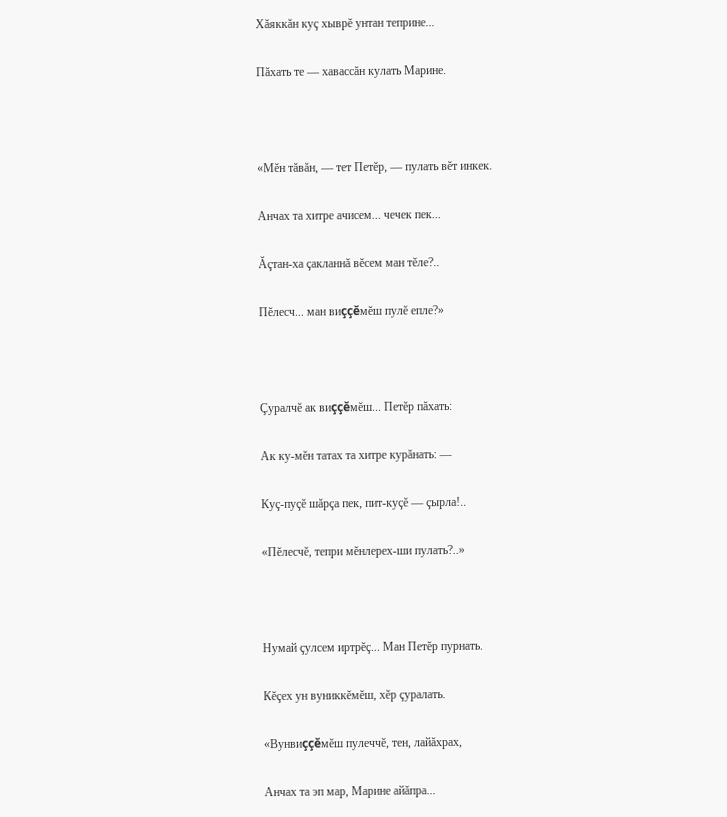Хăяккăн куç хыврĕ унтан теприне...

Пăхать те — хавассăн кулать Марине.



«Мĕн тăвăн, — тет Петĕр, — пулать вĕт инкек.

Анчах та хитре ачисем... чечек пек...

Ăçтан-ха çакланнă вĕсем ман тĕле?..

Пĕлесч... ман виççĕмĕш пулĕ епле?»



Çуралчĕ ак виççĕмĕш... Петĕр пăхать:

Ак ку-мĕн татах та хитре курăнать: —

Куç-пуçĕ шăрçа пек, пит-куçĕ — çырла!..

«Пĕлесчĕ, тепри мĕнлерех-ши пулать?..»



Нумай çулсем иртрĕç... Ман Петĕр пурнать.

Кĕçех ун вуниккĕмĕш, хĕр çуралать.

«Вунвиççĕмĕш пулеччĕ, тен, лайăхрах,

Анчах та эп мар, Марине айăпра...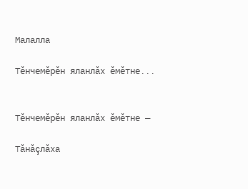Малалла

Тĕнчемĕрĕн яланлăх ĕмĕтне...


Тĕнчемĕрĕн яланлăх ĕмĕтне —

Тăнăçлăха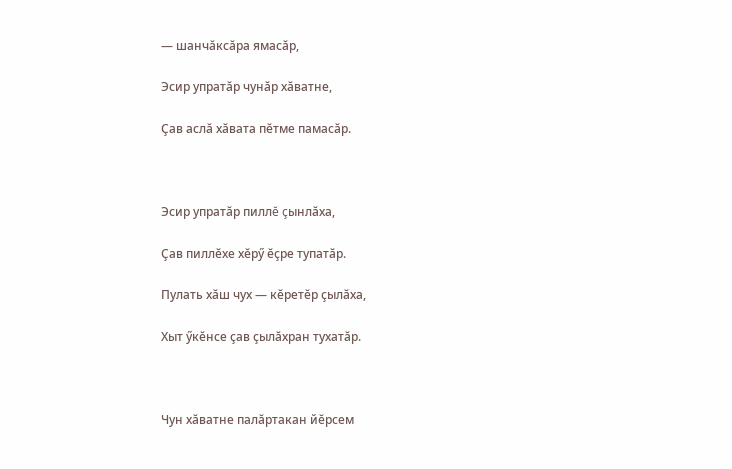— шанчăксăра ямасăр,

Эсир упратăр чунăр хăватне,

Çав аслă хăвата пĕтме памасăр.



Эсир упратăр пиллĕ çынлăха,

Çав пиллĕхе хĕрӳ ĕçре тупатăр.

Пулать хăш чух — кĕретĕр çылăха,

Хыт ӳкĕнсе çав çылăхран тухатăр.



Чун хăватне палăртакан йĕрсем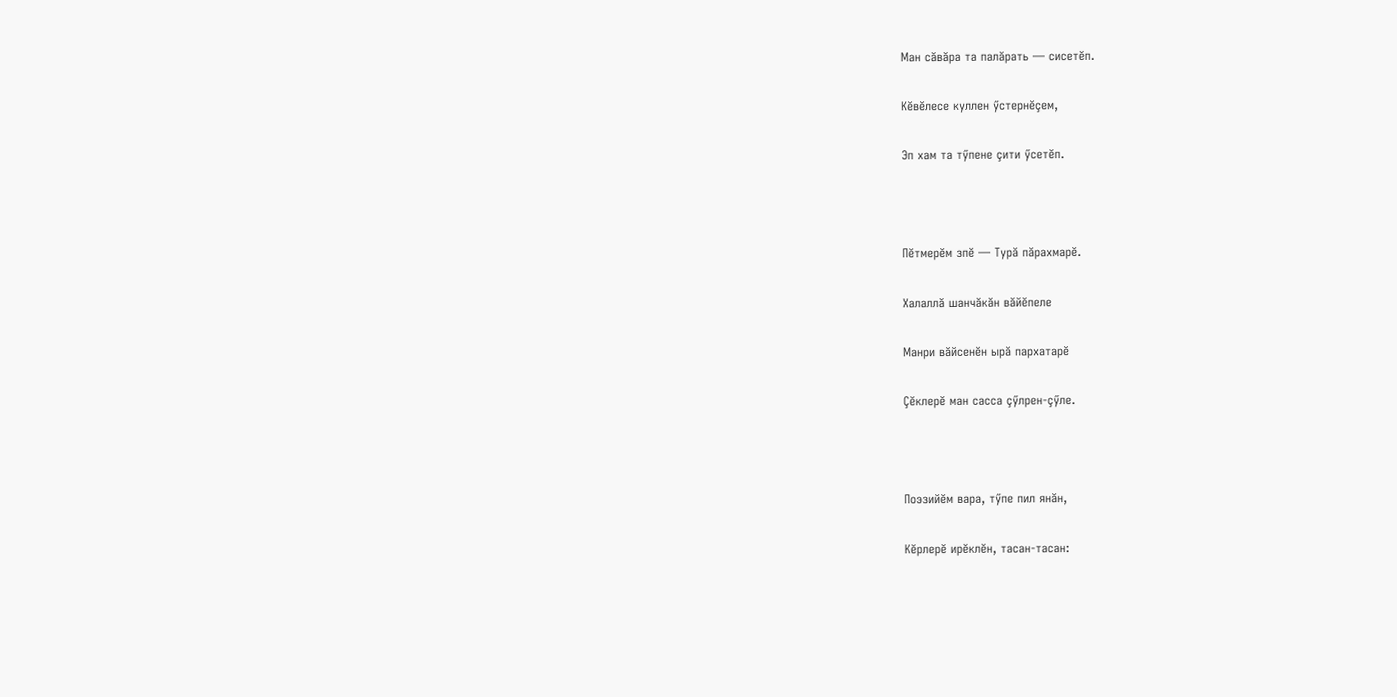Ман сăвăра та палăрать — сисетĕп.

Кĕвĕлесе куллен ӳстернĕçем,

Эп хам та тӳпене çити ӳсетĕп.



Пĕтмерĕм зпĕ — Турă пăрахмарĕ.

Халаллă шанчăкăн вăйĕпеле

Манри вăйсенĕн ырă пархатарĕ

Çĕклерĕ ман сасса çӳлрен-çӳле.



Поэзийĕм вара, тӳпе пил янăн,

Кĕрлерĕ ирĕклĕн, тасан-тасан: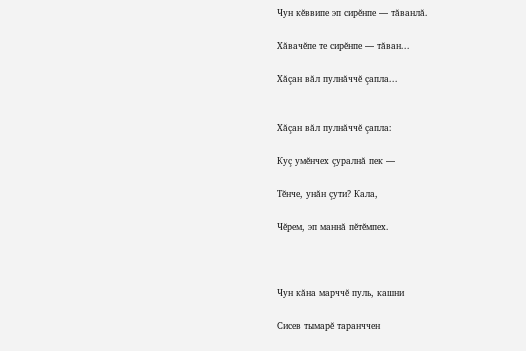Чун кĕввипе эп сирĕнпе — тăванлă.

Хăвачĕпе те сирĕнпе — тăван...

Хăçан вăл пулнăччĕ çапла...


Хăçан вăл пулнăччĕ çапла:

Куç умĕнчех çуралнă пек —

Тĕнче, унăн çути? Кала,

Чĕрем, эп маннă пĕтĕмпех.



Чун кăна марччĕ пуль, кашни

Сисев тымарĕ таранччен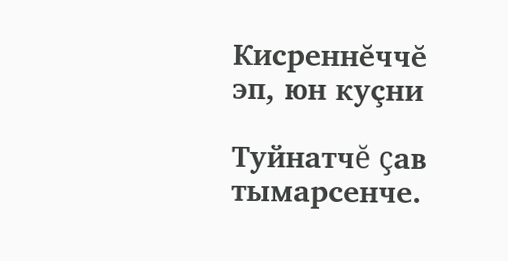Кисреннĕччĕ эп, юн куçни

Туйнатчĕ çав тымарсенче.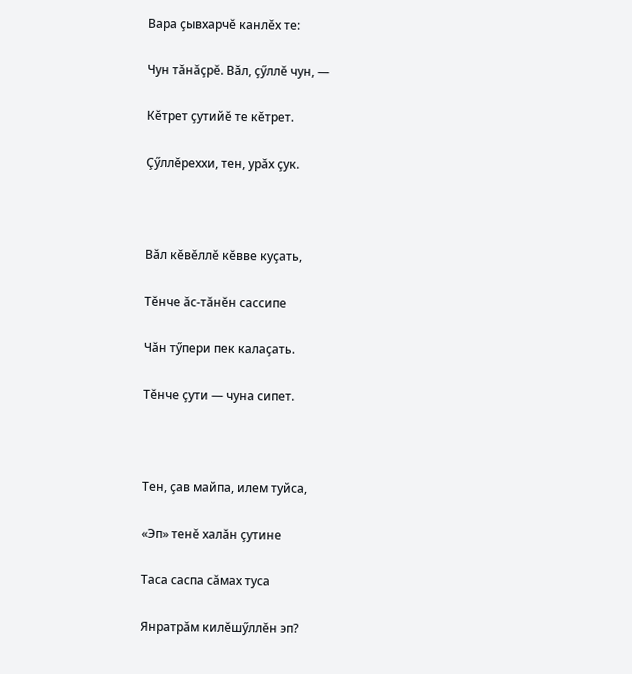Вара çывхарчĕ канлĕх те:

Чун тăнăçрĕ. Вăл, çӳллĕ чун, —

Кĕтрет çутийĕ те кĕтрет.

Çӳллĕреххи, тен, урăх çук.



Вăл кĕвĕллĕ кĕвве куçать,

Тĕнче ăс-тăнĕн сассипе

Чăн тӳпери пек калаçать.

Тĕнче çути — чуна сипет.



Тен, çав майпа, илем туйса,

«Эп» тенĕ халăн çутине

Таса саспа сăмах туса

Янратрăм килĕшӳллĕн эп?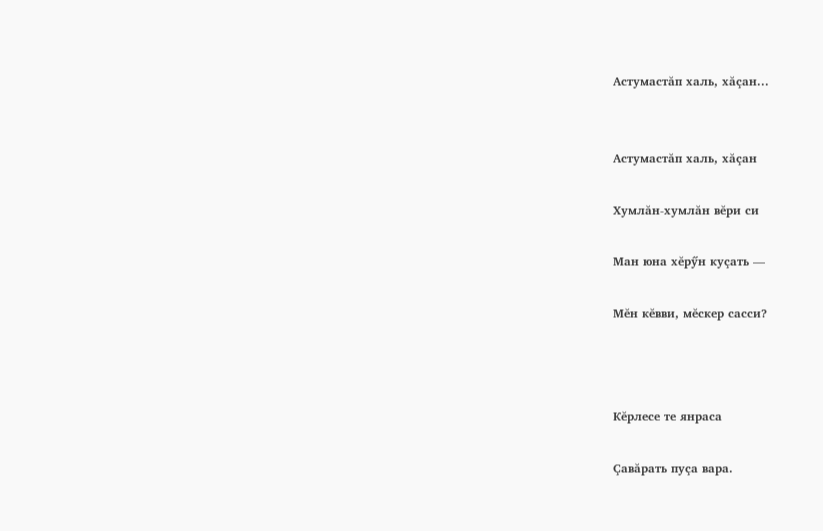Астумастăп халь, хăçан...


Астумастăп халь, хăçан

Хумлăн-хумлăн вĕри си

Ман юна хĕрӳн куçать —

Мĕн кĕвви, мĕскер сасси?



Кĕрлесе те янраса

Çавăрать пуçа вара.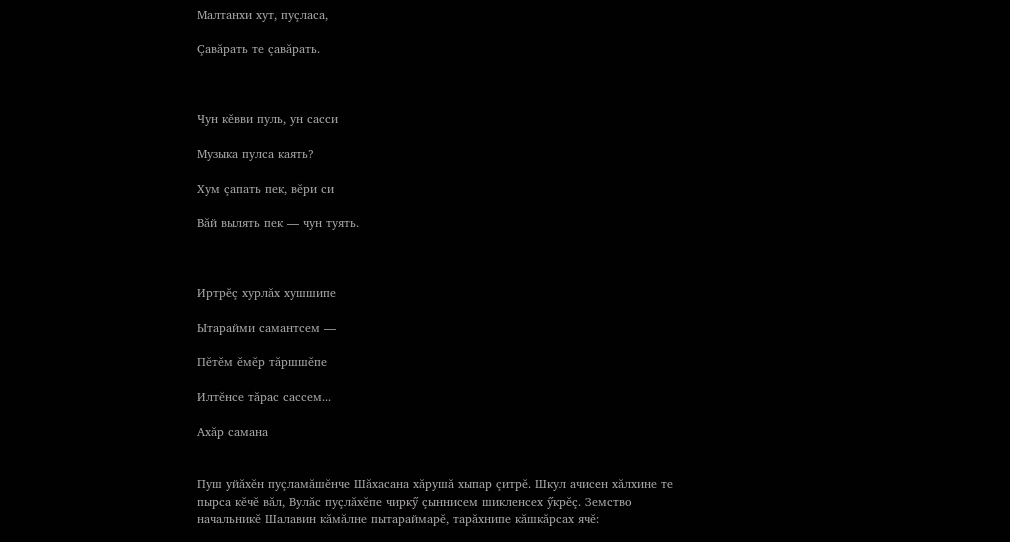Малтанхи хут, пуçласа,

Çавăрать те çавăрать.



Чун кĕвви пуль, ун сасси

Музыка пулса каять?

Хум çапать пек, вĕри си

Вăй вылять пек — чун туять.



Иртрĕç хурлăх хушшипе

Ытарайми самантсем —

Пĕтĕм ĕмĕр тăршшĕпе

Илтĕнсе тăрас сассем...

Ахăр самана


Пуш уйăхĕн пуçламăшĕнче Шăхасана хăрушă хыпар çитрĕ. Шкул ачисен хăлхине те пырса кĕчĕ вăл, Вулăс пуçлăхĕпе чиркӳ çыннисем шикленсех ӳкрĕç. Земство начальникĕ Шалавин кăмăлне пытараймарĕ, тарăхнипе кăшкăрсах ячĕ: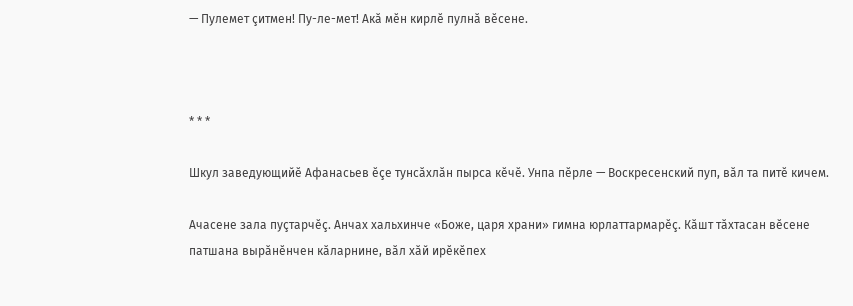— Пулемет çитмен! Пу-ле-мет! Акă мĕн кирлĕ пулнă вĕсене.



* * *

Шкул заведующийĕ Афанасьев ĕçе тунсăхлăн пырса кĕчĕ. Унпа пĕрле — Воскресенский пуп, вăл та питĕ кичем.

Ачасене зала пуçтарчĕç. Анчах хальхинче «Боже, царя храни» гимна юрлаттармарĕç. Кăшт тăхтасан вĕсене патшана вырăнĕнчен кăларнине, вăл хăй ирĕкĕпех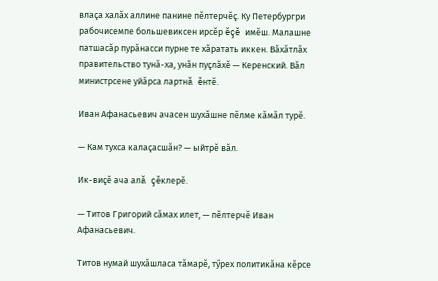влаçа халăх аллине панине пĕлтерчĕç. Ку Петербургри рабочисемпе большевиксен ирсĕр ĕçĕ имĕш. Малашне патшасăр пурăнасси пурне те хăратать иккен. Вăхăтлăх правительство тунă-ха, унăн пуçлăхĕ — Керенский. Вăл министрсене уйăрса лартнă ĕнтĕ.

Иван Афанасьевич ачасен шухăшне пĕлме кăмăл турĕ.

— Кам тухса калаçасшăн? — ыйтрĕ вăл.

Ик-виçĕ ача алă çĕклерĕ.

— Титов Григорий сăмах илет, — пĕлтерчĕ Иван Афанасьевич.

Титов нумай шухăшласа тăмарĕ, тӳрех политикăна кĕрсе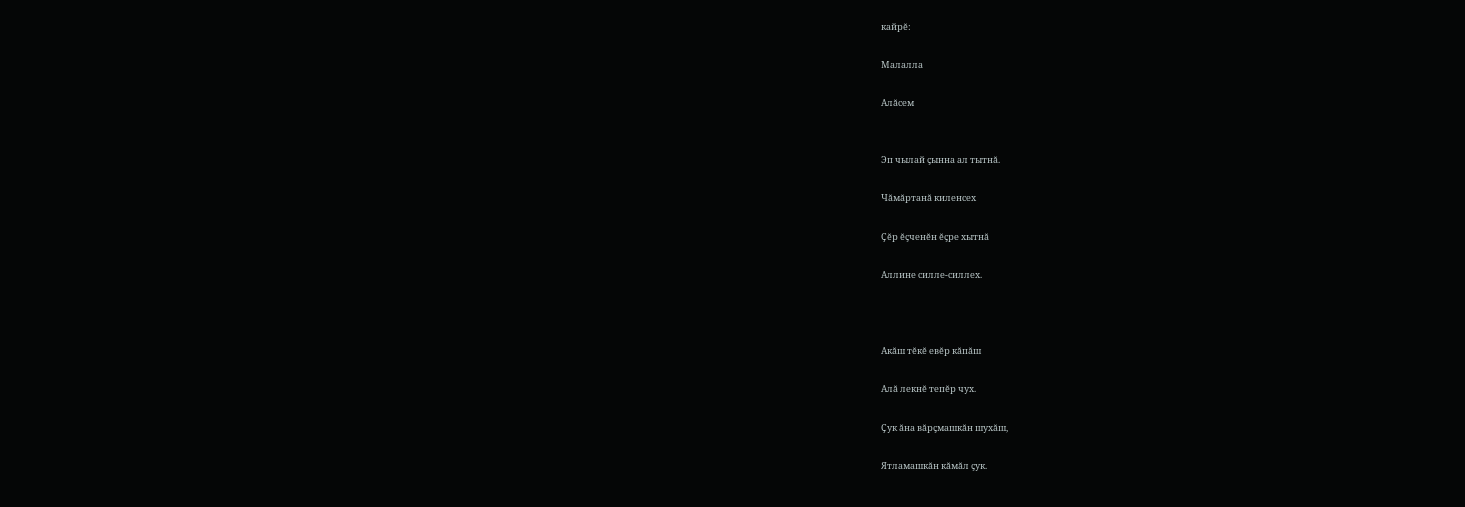кайрĕ:

Малалла

Алăсем


Эп чылай çынна ал тытнă.

Чăмăртанă киленсех

Çĕр ĕçченĕн ĕçре хытнă

Аллине силле-силлех.



Акăш тĕкĕ евĕр кăпăш

Алă лекнĕ тепĕр чух.

Çук ăна вăрçмашкăн шухăш,

Ятламашкăн кăмăл çук.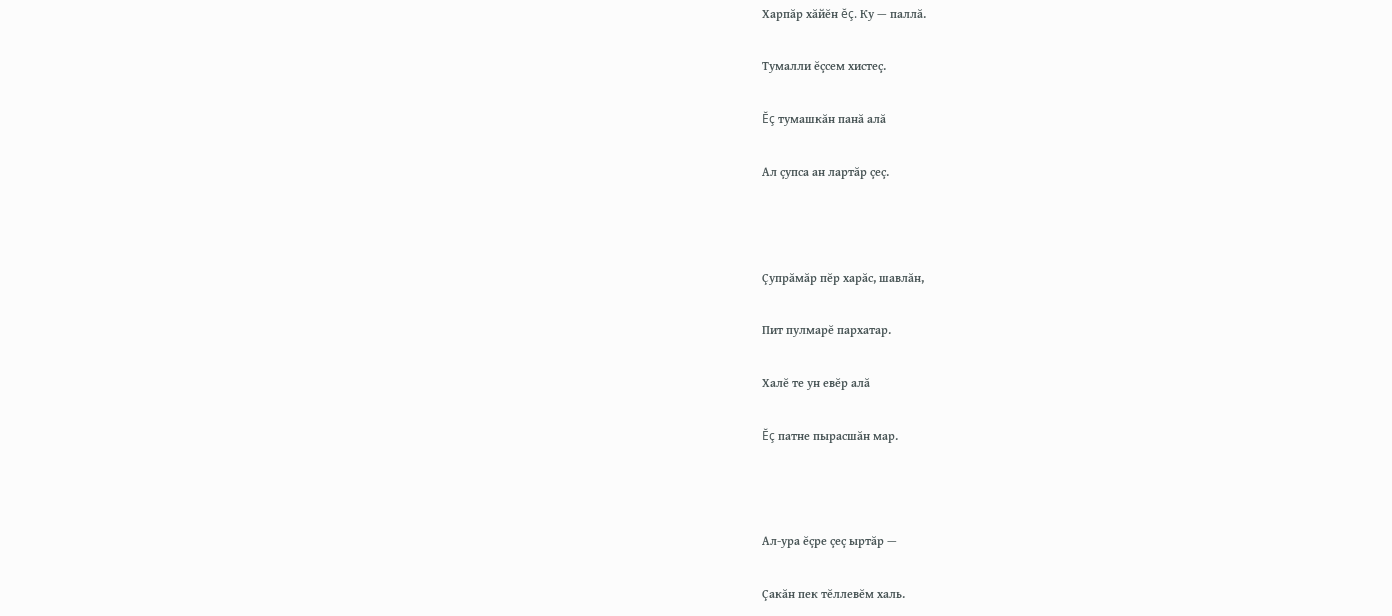Харпăр хăйĕн ĕç. Ку — паллă.

Тумалли ĕçсем хистеç.

Ĕç тумашкăн панă алă

Ал çупса ан лартăр çеç.



Çупрăмăр пĕр харăс, шавлăн,

Пит пулмарĕ пархатар.

Халĕ те ун евĕр алă

Ĕç патне пырасшăн мар.



Ал-ура ĕçре çеç ыртăр —

Çакăн пек тĕллевĕм халь.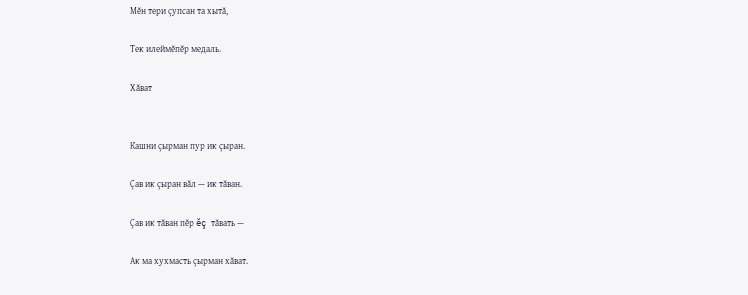Мĕн тери çупсан та хытă,

Тек илеймĕпĕр медаль.

Хăват


Кашни çырман пур ик çыран.

Çав ик çыран вăл — ик тăван.

Çав ик тăван пĕр ĕç тăвать —

Ак ма хухмасть çырман хăват.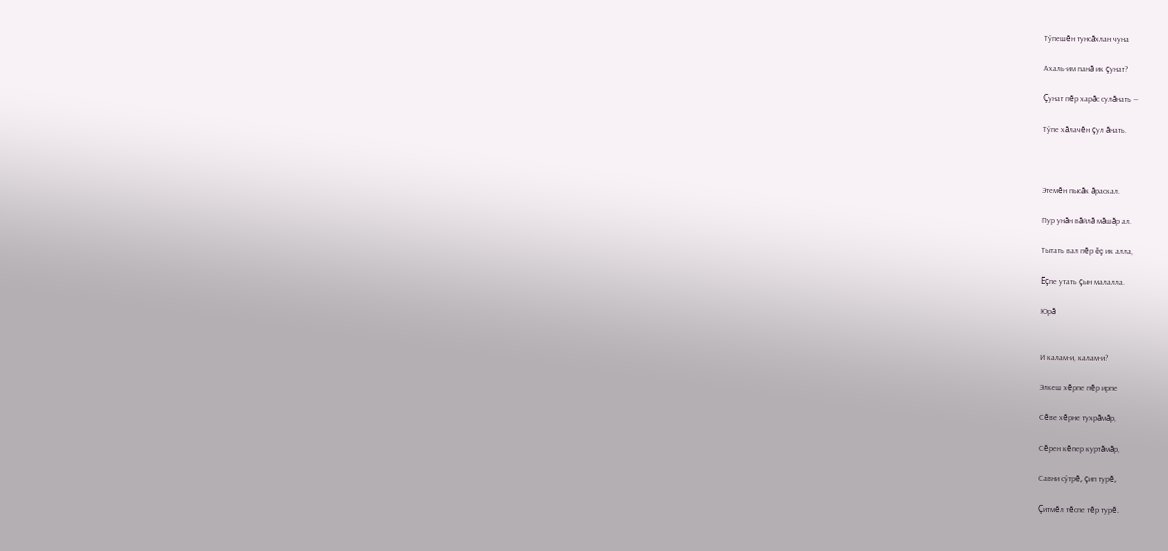Тӳпешĕн тунсăхлан чуна

Ахаль-им панă ик çунат?

Çунат пĕр харăс сулăнать —

Тӳпе хăлачĕн çул ăнать.



Этемĕн пысăк ăраскал.

Пур унăн вăйлă мăшăр ал.

Тытать вал пĕр ĕç ик алла,

Ĕçпе утать çын малалла.

Юрă


И калам-и, калам-и?

Элкеш хĕрпе пĕр ирпе

Сĕве хĕрне тухрăмăр,

Сĕрен кĕпер куртăмăр,

Савни сӳтрĕ, çип турĕ,

Çитмĕл тĕспе тĕр турĕ.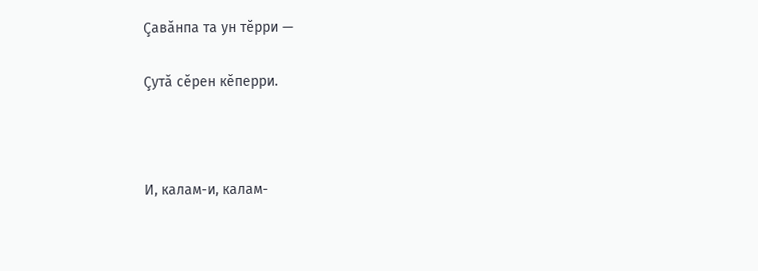Çавăнпа та ун тĕрри —

Çутă сĕрен кĕперри.



И, калам-и, калам-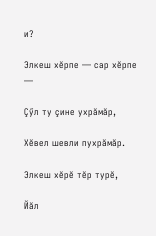и?

Элкеш хĕрпе — сар хĕрпе —

Çӳл ту çине ухрăмăр,

Хĕвел шевли пухрăмăр.

Элкеш хĕрĕ тĕр турĕ,

Йăл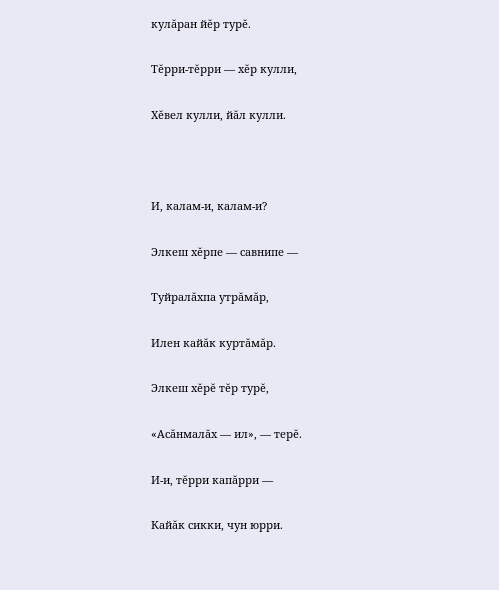кулăран йĕр турĕ.

Тĕрри-тĕрри — хĕр кулли,

Хĕвел кулли, йăл кулли.



И, калам-и, калам-и?

Элкеш хĕрпе — савнипе —

Туйралăхпа утрăмăр,

Илен кайăк куртăмăр.

Элкеш хĕрĕ тĕр турĕ,

«Асăнмалăх — ил», — терĕ.

И-и, тĕрри капăрри —

Кайăк сикки, чун юрри.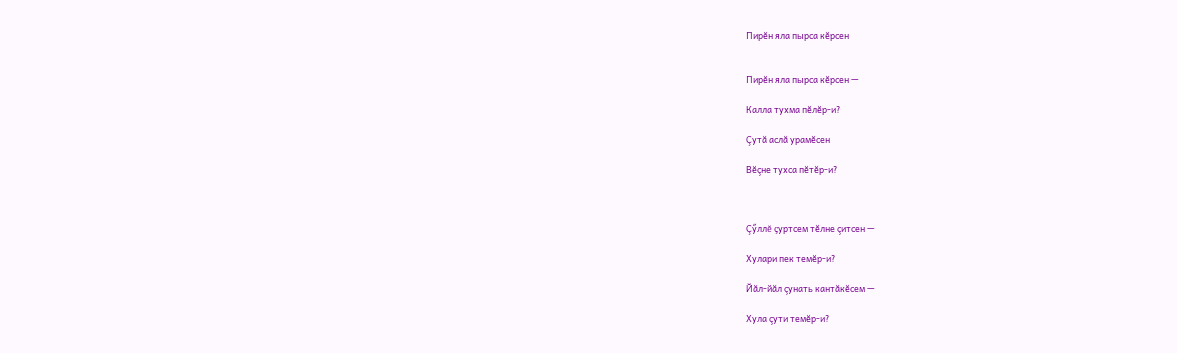Пирĕн яла пырса кĕрсен


Пирĕн яла пырса кĕрсен —

Калла тухма пĕлĕр-и?

Çутă аслă урамĕсен

Вĕçне тухса пĕтĕр-и?



Çӳллĕ çуртсем тĕлне çитсен —

Хулари пек темĕр-и?

Йăл-йăл çунать кантăкĕсем —

Хула çути темĕр-и?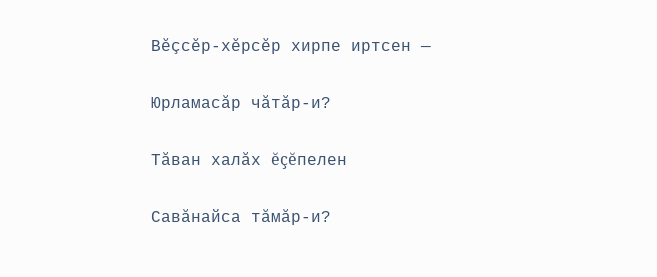Вĕçсĕр-хĕрсĕр хирпе иртсен —

Юрламасăр чăтăр-и?

Тăван халăх ĕçĕпелен

Савăнайса тăмăр-и?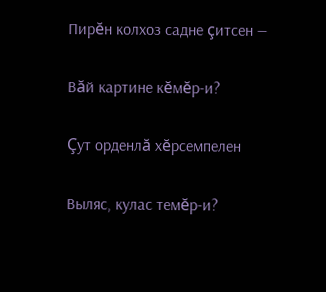Пирĕн колхоз садне çитсен —

Вăй картине кĕмĕр-и?

Çут орденлă хĕрсемпелен

Выляс, кулас темĕр-и?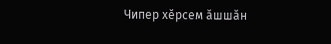Чипер хĕрсем ăшшăн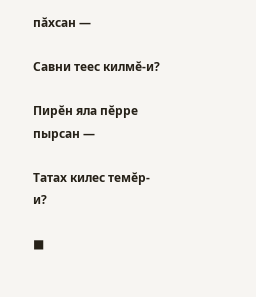пăхсан —

Савни теес килмĕ-и?

Пирĕн яла пĕрре пырсан —

Татах килес темĕр-и?

■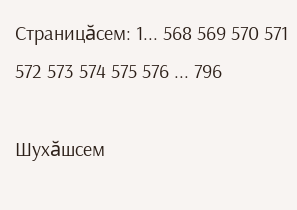Страницăсем: 1... 568 569 570 571 572 573 574 575 576 ... 796

Шухăшсем